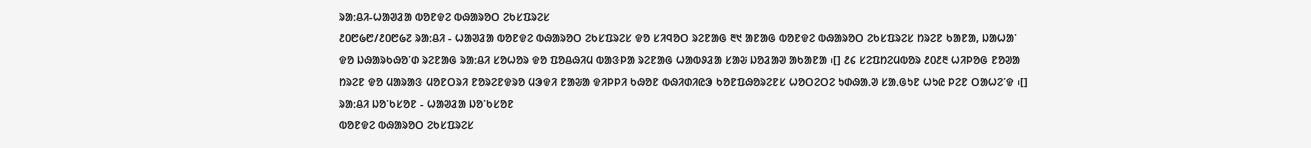ᱨᱟᱺᱪᱤ-ᱦᱟᱣᱲᱟ ᱵᱚᱱᱫᱮ ᱵᱷᱟᱨᱚᱛ ᱮᱠᱥᱯᱨᱮᱥ
᱒᱐᱘᱙᱘/᱒᱐᱘᱙᱗ ᱨᱟᱺᱪᱤ - ᱦᱟᱣᱲᱟ ᱵᱚᱱᱫᱮ ᱵᱷᱟᱨᱚᱛ ᱮᱠᱥᱯᱨᱮᱥ ᱫᱚ ᱥᱤᱧᱚᱛ ᱨᱮᱱᱟᱜ ᱓᱑ ᱟᱱᱟᱜ ᱵᱚᱱᱫᱮ ᱵᱷᱟᱨᱚᱛ ᱮᱠᱥᱯᱨᱮᱥ ᱴᱨᱮᱱ ᱠᱟᱱᱟ, ᱡᱟᱦᱟᱸ ᱫᱚ ᱡᱷᱟᱨᱠᱷᱚᱸᱰ ᱨᱮᱱᱟᱜ ᱨᱟᱺᱪᱤ ᱥᱚᱦᱚᱨ ᱫᱚ ᱯᱚᱪᱷᱤᱢ ᱵᱟᱝᱞᱟ ᱨᱮᱱᱟᱜ ᱦᱟᱵᱽᱲᱟ ᱥᱟᱶ ᱡᱚᱲᱟᱣ ᱟᱠᱟᱱᱟ ᱾[] ᱒᱔ ᱥᱮᱯᱴᱮᱢᱵᱚᱨ ᱒᱐᱒᱓ ᱦᱤᱞᱚᱜ ᱱᱚᱣᱟ ᱴᱨᱮᱱ ᱫᱚ ᱢᱟᱨᱟᱝ ᱢᱚᱱᱛᱨᱤ ᱱᱚᱨᱮᱱᱫᱨᱚ ᱢᱳᱫᱤ ᱱᱟᱶᱟ ᱫᱤᱞᱞᱤ ᱠᱷᱚᱱ ᱵᱷᱤᱰᱤᱭᱳ ᱠᱚᱱᱯᱷᱚᱨᱮᱱᱥ ᱦᱚᱛᱮᱛᱮ ᱩᱰᱷᱟᱹᱣ ᱥᱟᱹᱜᱩᱱ ᱦᱩᱭ ᱞᱮᱱ ᱛᱟᱦᱮᱸᱫ ᱾[]
ᱨᱟᱺᱪᱤ ᱡᱚᱸᱠᱥᱚᱱ - ᱦᱟᱣᱲᱟ ᱡᱚᱸᱠᱥᱚᱱ
ᱵᱚᱱᱫᱮ ᱵᱷᱟᱨᱚᱛ ᱮᱠᱥᱯᱨᱮᱥ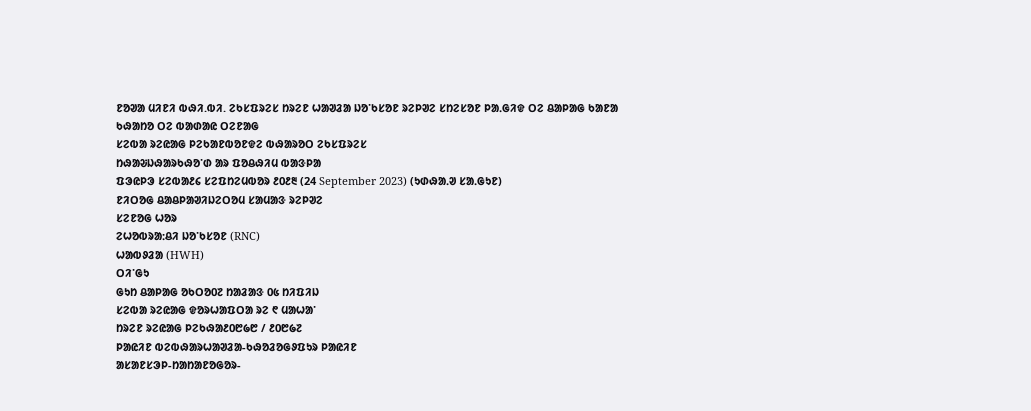ᱱᱚᱣᱟ ᱢᱤᱱᱤ ᱵᱷᱤ.ᱵᱤ. ᱮᱠᱥᱯᱨᱮᱥ ᱴᱨᱮᱱ ᱦᱟᱣᱲᱟ ᱡᱚᱸᱠᱥᱚᱱ ᱨᱮᱞᱣᱮ ᱥᱴᱮᱥᱚᱱ ᱞᱟᱹᱜᱤᱫ ᱛᱮ ᱪᱟᱞᱟᱜ ᱠᱟᱱᱟ
ᱠᱷᱟᱴᱚ ᱛᱮ ᱵᱟᱰᱟᱭ ᱛᱮᱱᱟᱜ
ᱥᱮᱵᱟ ᱨᱮᱭᱟᱜ ᱞᱮᱠᱟᱱᱵᱚᱱᱫᱮ ᱵᱷᱟᱨᱚᱛ ᱮᱠᱥᱯᱨᱮᱥ
ᱴᱷᱟᱶᱡᱷᱟᱨᱠᱷᱚᱸᱰ ᱟᱨ ᱯᱚᱪᱷᱤᱢ ᱵᱟᱝᱞᱟ
ᱯᱳᱭᱞᱳ ᱥᱮᱵᱟ᱒᱔ ᱥᱮᱯᱴᱮᱢᱵᱚᱨ ᱒᱐᱒᱓ (24 September 2023) (ᱩᱰᱷᱟᱹᱣ ᱥᱟᱹᱜᱩᱱ)
ᱱᱤᱛᱚᱜ ᱪᱟᱪᱞᱟᱣᱤᱡᱮᱛᱚᱢ ᱥᱟᱢᱟᱝ ᱨᱮᱞᱣᱮ
ᱥᱮᱱᱚᱜ ᱦᱚᱨ
ᱮᱦᱚᱵᱨᱟᱺᱪᱤ ᱡᱚᱸᱠᱥᱚᱱ (RNC)
ᱦᱟᱵᱽᱲᱟ (HWH)
ᱛᱤᱸᱜᱩ
ᱜᱩᱴ ᱪᱟᱞᱟᱜ ᱚᱠᱛᱚ᱐᱗ ᱴᱟᱲᱟᱝ ᱐᱕ ᱴᱤᱯᱤᱡ
ᱥᱮᱵᱟ ᱨᱮᱭᱟᱜ ᱫᱚᱨᱦᱟᱯᱛᱟ ᱨᱮ ᱖ ᱢᱟᱦᱟᱸ
ᱴᱨᱮᱱ ᱨᱮᱭᱟᱜ ᱞᱮᱠᱷᱟ᱒᱐᱘᱙᱘ / ᱒᱐᱘᱙᱗
ᱞᱟᱭᱤᱱ ᱵᱮᱵᱷᱟᱨᱦᱟᱣᱲᱟ-ᱠᱷᱚᱲᱚᱜᱽᱯᱩᱨ ᱞᱟᱭᱤᱱ
ᱟᱥᱟᱱᱥᱳᱞ-ᱴᱟᱴᱟᱱᱚᱜᱚᱨ-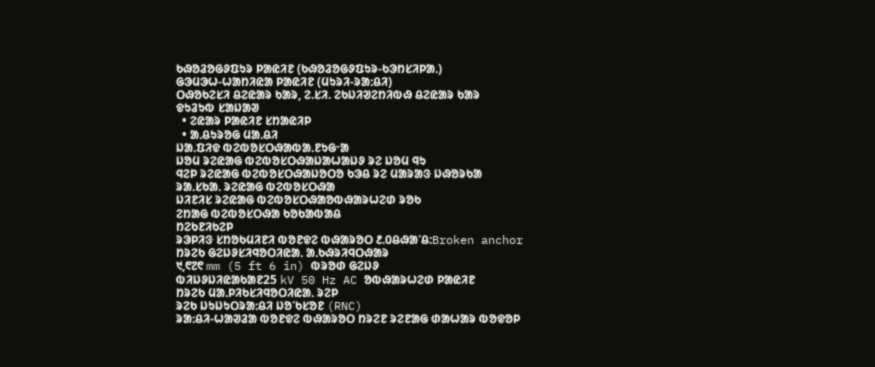ᱠᱷᱚᱲᱚᱜᱽᱯᱩᱨ ᱞᱟᱭᱤᱱ (ᱠᱷᱚᱲᱚᱜᱽᱯᱩᱨ-ᱠᱳᱴᱥᱤᱞᱟᱹ)
ᱜᱳᱢᱳᱦ-ᱦᱟᱴᱤᱭᱟ ᱞᱟᱭᱤᱱ (ᱢᱩᱨᱤ-ᱨᱟᱺᱪᱤ)
ᱛᱷᱚᱠᱮᱥᱤ ᱪᱮᱭᱟᱨ ᱠᱟᱨ, ᱮ.ᱥᱤ. ᱮᱠᱡᱤᱣᱮᱴᱤᱵᱷ ᱪᱮᱭᱟᱨ ᱠᱟᱨ
ᱫᱩᱲᱩᱵ ᱥᱟᱡᱟᱣ
  • ᱮᱭᱟᱨ ᱞᱟᱭᱤᱱ ᱥᱴᱟᱭᱤᱞ
  • ᱟᱹᱪᱩᱨᱚᱜ ᱢᱟᱹᱪᱤ
ᱡᱟᱹᱯᱤᱫ ᱵᱮᱵᱚᱥᱛᱷᱟᱵᱟᱹᱱᱩᱜᱼᱟ
ᱡᱚᱢ ᱨᱮᱭᱟᱜ ᱵᱮᱵᱚᱥᱛᱷᱟᱡᱟᱦᱟᱡᱽ ᱨᱮ ᱡᱚᱢ ᱧᱩ
ᱧᱮᱞ ᱨᱮᱭᱟᱜ ᱵᱮᱵᱚᱥᱛᱷᱟᱡᱚᱛᱚ ᱠᱳᱪ ᱨᱮ ᱢᱟᱨᱟᱝ ᱡᱷᱚᱨᱠᱟ
ᱨᱟᱹᱥᱠᱟᱹ ᱨᱮᱭᱟᱜ ᱵᱮᱵᱚᱥᱛᱷᱟ
ᱡᱤᱱᱤᱥ ᱨᱮᱭᱟᱜ ᱵᱮᱵᱚᱥᱛᱷᱟᱚᱵᱷᱟᱨᱦᱮᱰ ᱨᱚᱠ
ᱮᱴᱟᱜ ᱵᱮᱵᱚᱥᱛᱷᱟ ᱠᱚᱠᱟᱵᱟᱪ
ᱴᱮᱠᱱᱤᱠᱮᱞ
ᱨᱳᱞᱤᱝ ᱥᱴᱚᱠᱢᱤᱱᱤ ᱵᱚᱱᱫᱮ ᱵᱷᱟᱨᱚᱛ ᱒.᱐ᱪᱷᱟᱸᱪ:Broken anchor
ᱴᱨᱮᱠ ᱜᱮᱡᱽᱥᱤᱧᱚᱛᱤᱭᱟᱹ ᱟᱹᱠᱷᱨᱤᱧᱛᱷᱟᱨ
᱑,᱖᱗᱖ mm (5 ft 6 in) ᱵᱨᱚᱰ ᱜᱮᱡᱽ
ᱵᱤᱡᱽᱡᱤᱭᱟᱠᱟᱱ25 kV 50 Hz AC ᱚᱵᱷᱟᱨᱦᱮᱰ ᱞᱟᱭᱤᱱ
ᱴᱨᱮᱠ ᱢᱟᱹᱞᱤᱠᱥᱤᱧᱚᱛᱤᱭᱟᱹ ᱨᱮᱞ
ᱨᱮᱠ ᱡᱩᱡᱩᱛᱨᱟᱺᱪᱤ ᱡᱚᱸᱠᱥᱚᱱ (RNC)
ᱨᱟᱺᱪᱤ-ᱦᱟᱣᱲᱟ ᱵᱚᱱᱫᱮ ᱵᱷᱟᱨᱚᱛ ᱴᱨᱮᱱ ᱨᱮᱱᱟᱜ ᱰᱟᱦᱟᱨ ᱵᱚᱫᱚᱞ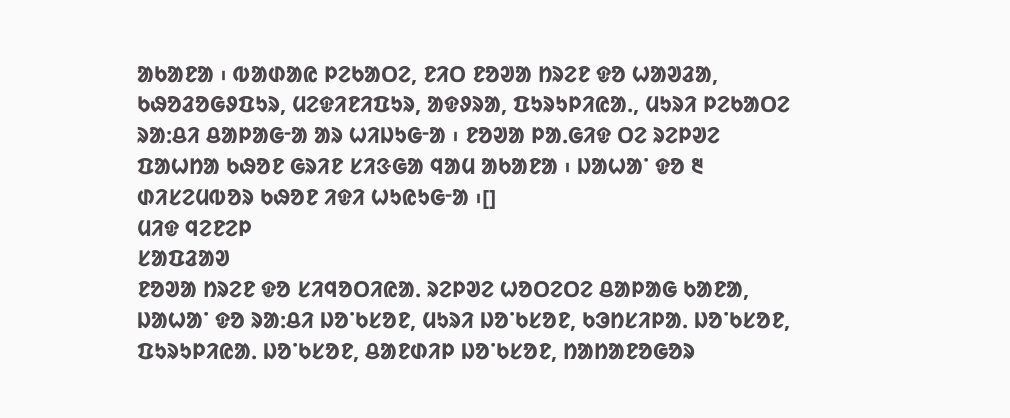ᱟᱠᱟᱱᱟ ᱾ ᱵᱟᱰᱟᱭ ᱞᱮᱠᱟᱛᱮ, ᱱᱤᱛ ᱱᱚᱣᱟ ᱴᱨᱮᱱ ᱫᱚ ᱦᱟᱣᱲᱟ, ᱠᱷᱚᱲᱚᱜᱽᱯᱩᱨ, ᱢᱮᱫᱤᱱᱤᱯᱩᱨ, ᱟᱫᱽᱨᱟ, ᱯᱩᱨᱩᱞᱤᱭᱟᱹ, ᱢᱩᱨᱤ ᱞᱮᱠᱟᱛᱮ ᱨᱟᱺᱪᱤ ᱪᱟᱞᱟᱜᱼᱟ ᱟᱨ ᱦᱤᱡᱩᱜᱼᱟ ᱾ ᱱᱚᱣᱟ ᱞᱟᱹᱜᱤᱫ ᱛᱮ ᱨᱮᱞᱣᱮ ᱯᱟᱦᱴᱟ ᱠᱷᱚᱱ ᱜᱨᱤᱱ ᱥᱤᱝᱜᱟ ᱧᱟᱢ ᱟᱠᱟᱱᱟ ᱾ ᱡᱟᱦᱟᱸ ᱫᱚ ᱓ ᱰᱤᱥᱮᱢᱵᱚᱨ ᱠᱷᱚᱱ ᱤᱫᱤ ᱦᱩᱭᱩᱜᱼᱟ ᱾[]
ᱢᱤᱫ ᱧᱮᱱᱮᱞ
ᱥᱟᱯᱲᱟᱣ
ᱱᱚᱣᱟ ᱴᱨᱮᱱ ᱫᱚ ᱥᱤᱧᱚᱛᱤᱭᱟᱹ ᱨᱮᱞᱣᱮ ᱦᱚᱛᱮᱛᱮ ᱪᱟᱞᱟᱜ ᱠᱟᱱᱟ, ᱡᱟᱦᱟᱸ ᱫᱚ ᱨᱟᱺᱪᱤ ᱡᱚᱸᱠᱥᱚᱱ, ᱢᱩᱨᱤ ᱡᱚᱸᱠᱥᱚᱱ, ᱠᱳᱴᱥᱤᱞᱟᱹ ᱡᱚᱸᱠᱥᱚᱱ, ᱯᱩᱨᱩᱞᱤᱭᱟᱹ ᱡᱚᱸᱠᱥᱚᱱ, ᱪᱟᱱᱰᱤᱞ ᱡᱚᱸᱠᱥᱚᱱ, ᱴᱟᱴᱟᱱᱚᱜᱚᱨ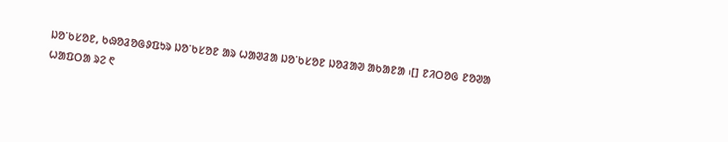ᱡᱚᱸᱠᱥᱚᱱ, ᱠᱷᱚᱲᱚᱜᱽᱯᱩᱨ ᱡᱚᱸᱠᱥᱚᱱ ᱟᱨ ᱦᱟᱣᱲᱟ ᱡᱚᱸᱠᱥᱚᱱ ᱡᱚᱲᱟᱣ ᱟᱠᱟᱱᱟ ᱾[] ᱱᱤᱛᱚᱜ ᱱᱚᱣᱟ ᱦᱟᱯᱛᱟ ᱨᱮ ᱖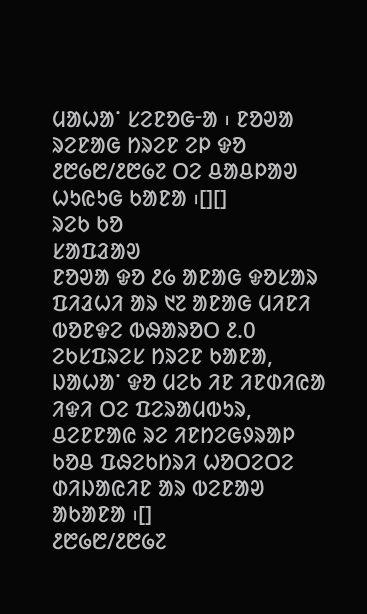ᱢᱟᱦᱟᱸ ᱥᱮᱱᱚᱜᱼᱟ ᱾ ᱱᱚᱣᱟ ᱨᱮᱱᱟᱜ ᱴᱨᱮᱱ ᱮᱞ ᱫᱚ ᱒᱘᱙᱘/᱒᱘᱙᱗ ᱛᱮ ᱪᱟᱪᱞᱟᱣ ᱦᱩᱭᱩᱜ ᱠᱟᱱᱟ ᱾[][]
ᱨᱮᱠ ᱠᱚ
ᱥᱟᱯᱲᱟᱣ
ᱱᱚᱣᱟ ᱫᱚ ᱒᱙ ᱟᱱᱟᱜ ᱫᱚᱥᱟᱨ ᱯᱤᱲᱦᱤ ᱟᱨ ᱑᱗ ᱟᱱᱟᱜ ᱢᱤᱱᱤ ᱵᱚᱱᱫᱮ ᱵᱷᱟᱨᱚᱛ ᱒.᱐ ᱮᱠᱥᱯᱨᱮᱥ ᱴᱨᱮᱱ ᱠᱟᱱᱟ, ᱡᱟᱦᱟᱸ ᱫᱚ ᱢᱮᱠ ᱤᱱ ᱤᱱᱰᱤᱭᱟ ᱤᱫᱤ ᱛᱮ ᱯᱮᱨᱟᱢᱵᱩᱨ, ᱪᱮᱱᱱᱟᱭ ᱨᱮ ᱤᱱᱴᱮᱜᱽᱨᱟᱞ ᱠᱚᱪ ᱯᱷᱮᱠᱴᱨᱤ ᱦᱚᱛᱮᱛᱮ ᱰᱤᱡᱟᱭᱤᱱ ᱟᱨ ᱵᱮᱱᱟᱣ ᱟᱠᱟᱱᱟ ᱾[]
᱒᱘᱙᱘/᱒᱘᱙᱗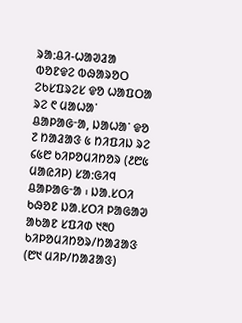ᱨᱟᱺᱪᱤ-ᱦᱟᱣᱲᱟ ᱵᱚᱱᱫᱮ ᱵᱷᱟᱨᱚᱛ ᱮᱠᱥᱯᱨᱮᱥ ᱫᱚ ᱦᱟᱯᱛᱟ ᱨᱮ ᱖ ᱢᱟᱦᱟᱸ ᱪᱟᱞᱟᱜᱼᱟ, ᱡᱟᱦᱟᱸ ᱫᱚ ᱗ ᱴᱟᱲᱟᱝ ᱕ ᱴᱤᱯᱤᱡ ᱨᱮ ᱔᱕᱘ ᱠᱤᱞᱚᱢᱤᱴᱚᱨ (᱒᱘᱕ ᱢᱟᱭᱤᱞ) ᱥᱟᱺᱜᱤᱧ ᱪᱟᱞᱟᱜᱼᱟ ᱾ ᱡᱟᱹᱥᱛᱤ ᱠᱷᱚᱱ ᱡᱟᱹᱥᱛᱤ ᱞᱟᱜᱟᱣ ᱟᱠᱟᱱ ᱥᱯᱤᱰ ᱑᱓᱐ ᱠᱤᱞᱚᱢᱤᱴᱚᱨ/ᱴᱟᱲᱟᱝ (᱘᱑ ᱢᱤᱞ/ᱴᱟᱲᱟᱝ)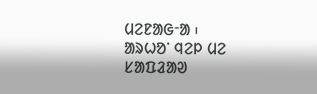ᱢᱮᱱᱟᱜᱼᱟ ᱾
ᱟᱨᱦᱚᱸ ᱧᱮᱞ ᱢᱮ
ᱥᱟᱯᱲᱟᱣ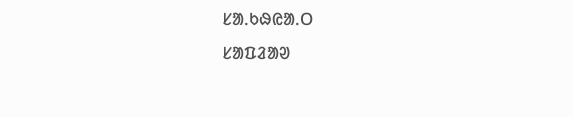ᱥᱟᱹᱠᱷᱭᱟᱹᱛ
ᱥᱟᱯᱲᱟᱣ